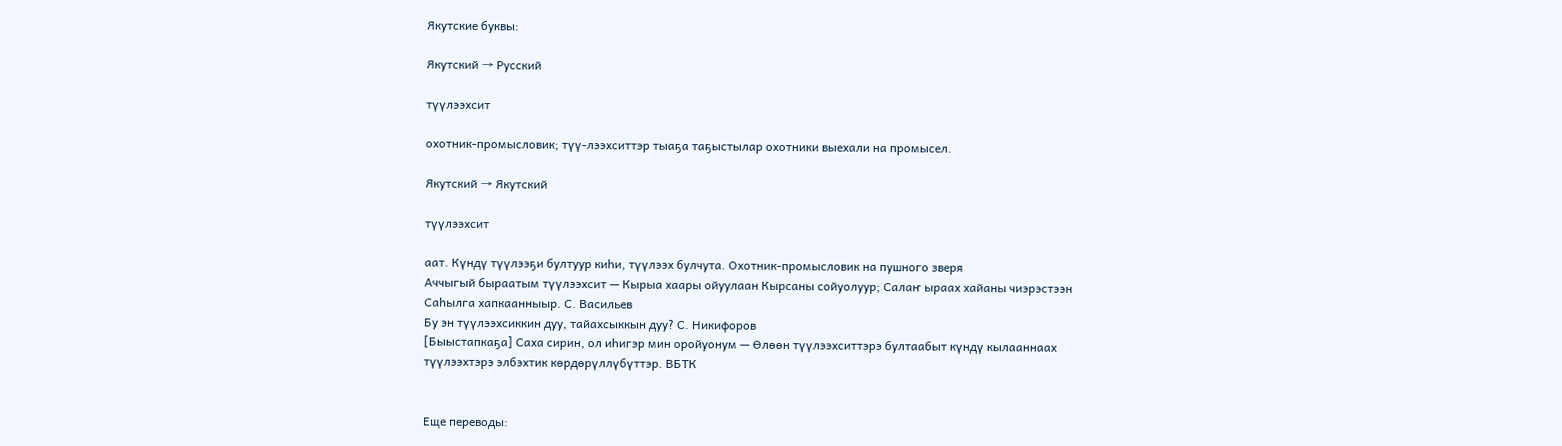Якутские буквы:

Якутский → Русский

түүлээхсит

охотник-промысловик; түү-лээхситтэр тыаҕа таҕыстылар охотники выехали на промысел.

Якутский → Якутский

түүлээхсит

аат. Күндү түүлээҕи бултуур киһи, түүлээх булчута. Охотник-промысловик на пушного зверя
Аччыгый быраатым түүлээхсит — Кырыа хаары ойуулаан Кырсаны сойуолуур; Салаҥ ыраах хайаны чиэрэстээн Саһылга хапкаанныыр. С. Васильев
Бу эн түүлээхсиккин дуу, тайахсыккын дуу? С. Никифоров
[Быыстапкаҕа] Саха сирин, ол иһигэр мин оройуонум — Өлөөн түүлээхситтэрэ бултаабыт күндү кылааннаах түүлээхтэрэ элбэхтик көрдөрүллүбүттэр. ВБТК


Еще переводы: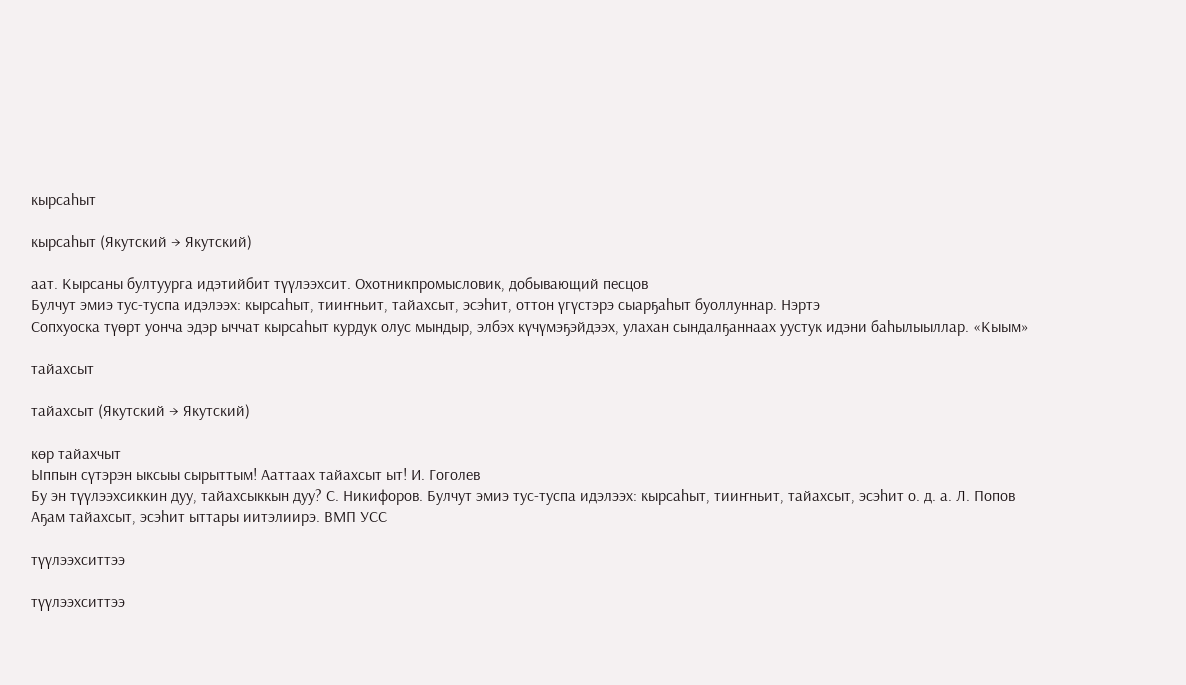кырсаһыт

кырсаһыт (Якутский → Якутский)

аат. Кырсаны бултуурга идэтийбит түүлээхсит. Охотникпромысловик, добывающий песцов
Булчут эмиэ тус-туспа идэлээх: кырсаһыт, тииҥньит, тайахсыт, эсэһит, оттон үгүстэрэ сыарҕаһыт буоллуннар. Нэртэ
Сопхуоска түөрт уонча эдэр ыччат кырсаһыт курдук олус мындыр, элбэх күчүмэҕэйдээх, улахан сындалҕаннаах уустук идэни баһылыыллар. «Кыым»

тайахсыт

тайахсыт (Якутский → Якутский)

көр тайахчыт
Ыппын сүтэрэн ыксыы сырыттым! Ааттаах тайахсыт ыт! И. Гоголев
Бу эн түүлээхсиккин дуу, тайахсыккын дуу? С. Никифоров. Булчут эмиэ тус-туспа идэлээх: кырсаһыт, тииҥньит, тайахсыт, эсэһит о. д. а. Л. Попов
Аҕам тайахсыт, эсэһит ыттары иитэлиирэ. ВМП УСС

түүлээхситтээ

түүлээхситтээ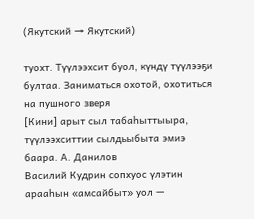(Якутский → Якутский)

туохт. Түүлээхсит буол, күндү түүлээҕи бултаа. Заниматься охотой, охотиться на пушного зверя
[Кини] арыт сыл табаһыттыыра, түүлээхситтии сылдьыбыта эмиэ баара. А. Данилов
Василий Кудрин сопхуос үлэтин арааһын «амсайбыт» уол —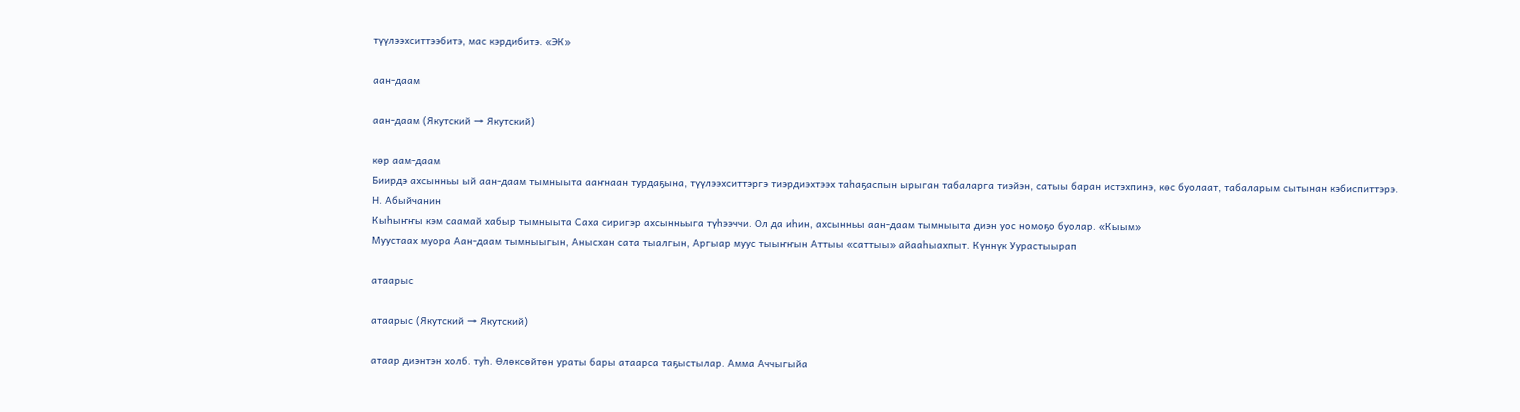түүлээхситтээбитэ, мас кэрдибитэ. «ЭК»

аан-даам

аан-даам (Якутский → Якутский)

көр аам-даам
Биирдэ ахсынньы ый аан-даам тымныыта ааҥнаан турдаҕына, түүлээхситтэргэ тиэрдиэхтээх таһаҕаспын ырыган табаларга тиэйэн, сатыы баран истэхпинэ, көс буолаат, табаларым сытынан кэбиспиттэрэ. Н. Абыйчанин
Кыһыҥҥы кэм саамай хабыр тымныыта Саха сиригэр ахсынньыга түһээччи. Ол да иһин, ахсынньы аан-даам тымныыта диэн уос номоҕо буолар. «Кыым»
Муустаах муора Аан-даам тымныыгын, Анысхан сата тыалгын, Аргыар муус тыыҥҥын Аттыы «саттыы» айааһыахпыт. Күннүк Уурастыырап

атаарыс

атаарыс (Якутский → Якутский)

атаар диэнтэн холб. туһ. Өлөксөйтөн ураты бары атаарса таҕыстылар. Амма Аччыгыйа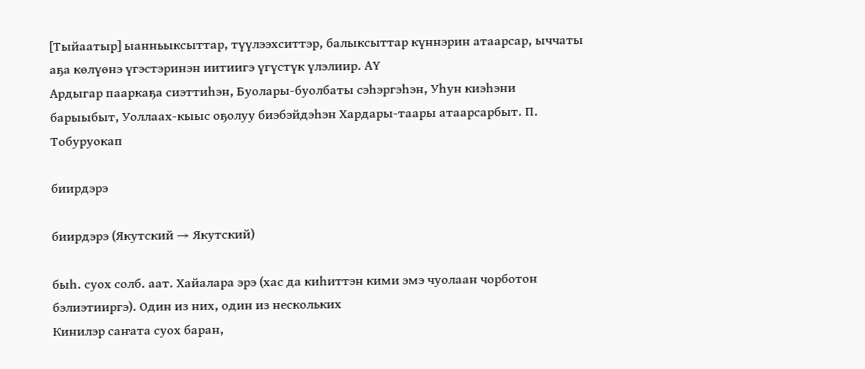[Тыйаатыр] ыанньыксыттар, түүлээхситтэр, балыксыттар күннэрин атаарсар, ыччаты аҕа көлүөнэ үгэстэринэн иитиигэ үгүстүк үлэлиир. АҮ
Ардыгар пааркаҕа сиэттиһэн, Буолары-буолбаты сэһэргэһэн, Уһун киэһэни барыыбыт, Уоллаах-кыыс оҕолуу биэбэйдэһэн Хардары-таары атаарсарбыт. П. Тобуруокап

биирдэрэ

биирдэрэ (Якутский → Якутский)

быһ. суох солб. аат. Хайалара эрэ (хас да киһиттэн кими эмэ чуолаан чорботон бэлиэтииргэ). Один из них, один из нескольких
Кинилэр саҥата суох баран,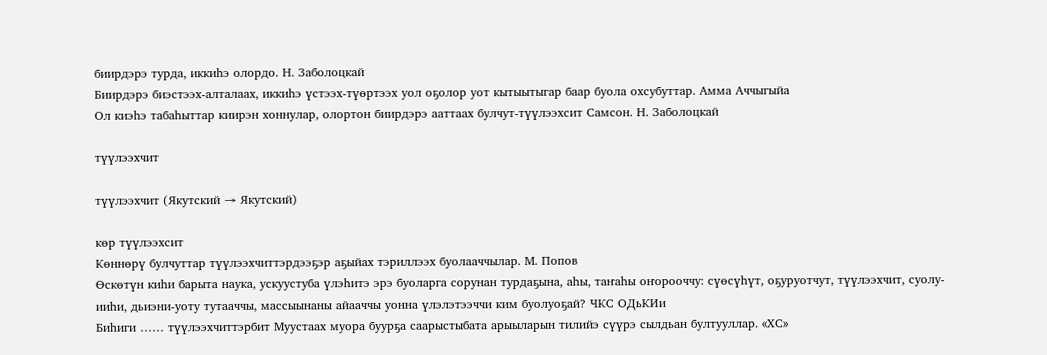биирдэрэ турда, иккиһэ олордо. Н. Заболоцкай
Биирдэрэ биэстээх-алталаах, иккиһэ үстээх-түөртээх уол оҕолор уот кытыытыгар баар буола охсубуттар. Амма Аччыгыйа
Ол киэһэ табаһыттар киирэн хоннулар, олортон биирдэрэ ааттаах булчут-түүлээхсит Самсон. Н. Заболоцкай

түүлээхчит

түүлээхчит (Якутский → Якутский)

көр түүлээхсит
Көннөрү булчуттар түүлээхчиттэрдээҕэр аҕыйах тэриллээх буолааччылар. М. Попов
Өскөтүн киһи барыта наука, ускуустуба үлэһитэ эрэ буоларга сорунан турдаҕына, аһы, таҥаһы оҥорооччу: сүөсүһүт, оҕуруотчут, түүлээхчит, суолу-ииһи, дьиэни-уоту тутааччы, массыынаны айааччы уонна үлэлэтээччи ким буолуоҕай? ЧКС ОДьКИи
Биһиги …… түүлээхчиттэрбит Муустаах муора буурҕа саарыстыбата арыыларын тилийэ сүүрэ сылдьан бултууллар. «ХС»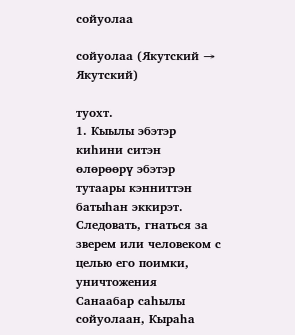сойуолаа

сойуолаа (Якутский → Якутский)

туохт.
1. Кыылы эбэтэр киһини ситэн өлөрөөрү эбэтэр тутаары кэнниттэн батыһан эккирэт. Следовать, гнаться за зверем или человеком с целью его поимки, уничтожения
Санаабар саһылы сойуолаан, Кыраһа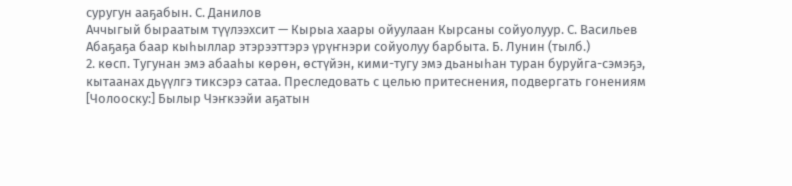суругун ааҕабын. С. Данилов
Аччыгый быраатым түүлээхсит — Кырыа хаары ойуулаан Кырсаны сойуолуур. С. Васильев
Абаҕаҕа баар кыһыллар этэрээттэрэ үрүҥнэри сойуолуу барбыта. Б. Лунин (тылб.)
2. көсп. Тугунан эмэ абааһы көрөн, өстүйэн, кими-тугу эмэ дьаныһан туран буруйга-сэмэҕэ, кытаанах дьүүлгэ тиксэрэ сатаа. Преследовать с целью притеснения, подвергать гонениям
[Чолооску:] Былыр Чэҥкээйи аҕатын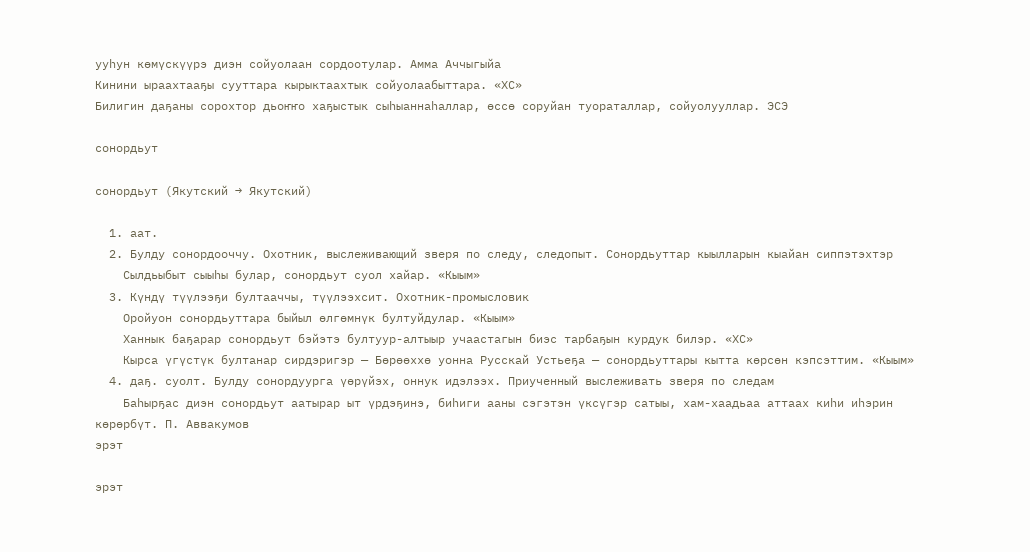ууһун көмүскүүрэ диэн сойуолаан сордоотулар. Амма Аччыгыйа
Кинини ыраахтааҕы сууттара кырыктаахтык сойуолаабыттара. «ХС»
Билигин даҕаны сорохтор дьоҥҥо хаҕыстык сыһыаннаһаллар, өссө соруйан туораталлар, сойуолууллар. ЭСЭ

сонордьут

сонордьут (Якутский → Якутский)

  1. аат.
  2. Булду сонордооччу. Охотник, выслеживающий зверя по следу, следопыт. Сонордьуттар кыылларын кыайан сиппэтэхтэр
    Сылдьыбыт сыыһы булар, сонордьут суол хайар. «Кыым»
  3. Күндү түүлээҕи бултааччы, түүлээхсит. Охотник-промысловик
    Оройуон сонордьуттара быйыл өлгөмнүк бултуйдулар. «Кыым»
    Ханнык баҕарар сонордьут бэйэтэ бултуур-алтыыр учаастагын биэс тарбаҕын курдук билэр. «ХС»
    Кырса үгүстүк бултанар сирдэригэр — Бөрөөххө уонна Русскай Устьеҕа — сонордьуттары кытта көрсөн кэпсэттим. «Кыым»
  4. даҕ. суолт. Булду сонордуурга үөрүйэх, оннук идэлээх. Приученный выслеживать зверя по следам
    Баһырҕас диэн сонордьут аатырар ыт үрдэҕинэ, биһиги ааны сэгэтэн үксүгэр сатыы, хам-хаадьаа аттаах киһи иһэрин көрөрбүт. П. Аввакумов
эрэт

эрэт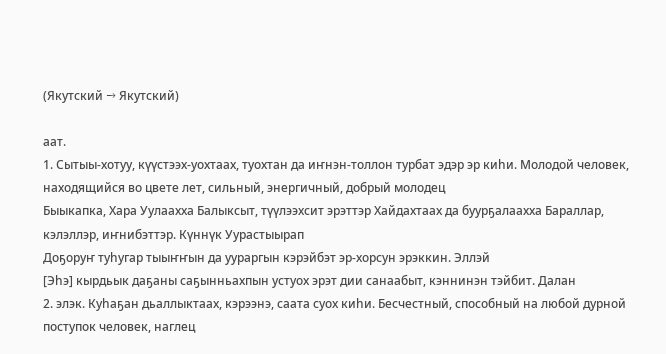(Якутский → Якутский)

аат.
1. Сытыы-хотуу, күүстээх-уохтаах, туохтан да иҥнэн-толлон турбат эдэр эр киһи. Молодой человек, находящийся во цвете лет, сильный, энергичный, добрый молодец
Быыкапка, Хара Уулаахха Балыксыт, түүлээхсит эрэттэр Хайдахтаах да буурҕалаахха Бараллар, кэлэллэр, иҥнибэттэр. Күннүк Уурастыырап
Доҕоруҥ туһугар тыыҥҥын да уураргын кэрэйбэт эр-хорсун эрэккин. Эллэй
[Эһэ] кырдьык даҕаны саҕынньахпын устуох эрэт дии санаабыт, кэннинэн тэйбит. Далан
2. элэк. Куһаҕан дьаллыктаах, кэрээнэ, саата суох киһи. Бесчестный, способный на любой дурной поступок человек, наглец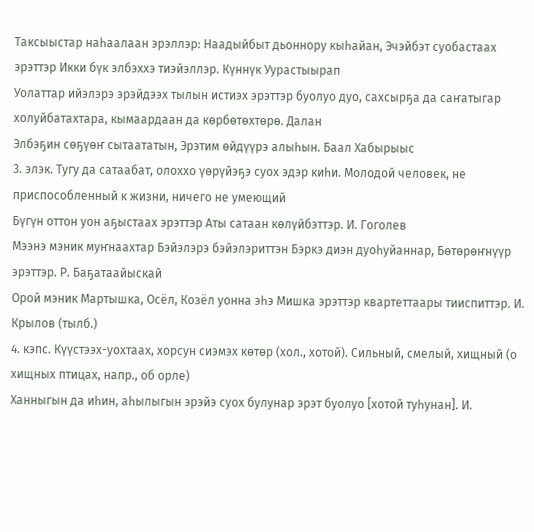Таксыыстар наһаалаан эрэллэр: Наадыйбыт дьоннору кыһайан, Эчэйбэт суобастаах эрэттэр Икки бүк элбэххэ тиэйэллэр. Күннүк Уурастыырап
Уолаттар ийэлэрэ эрэйдээх тылын истиэх эрэттэр буолуо дуо, сахсырҕа да саҥатыгар холуйбатахтара, кымаардаан да көрбөтөхтөрө. Далан
Элбэҕин сөҕүөҥ сытаататын, Эрэтим өйдүүрэ алыһын. Баал Хабырыыс
3. элэк. Тугу да сатаабат, олоххо үөрүйэҕэ суох эдэр киһи. Молодой человек, не приспособленный к жизни, ничего не умеющий
Бүгүн оттон уон аҕыстаах эрэттэр Аты сатаан көлүйбэттэр. И. Гоголев
Мээнэ мэник муҥнаахтар Бэйэлэрэ бэйэлэриттэн Бэркэ диэн дуоһуйаннар, Бөтөрөҥнүүр эрэттэр. Р. Баҕатаайыскай
Орой мэник Мартышка, Осёл, Козёл уонна эһэ Мишка эрэттэр квартеттаары тииспиттэр. И. Крылов (тылб.)
4. кэпс. Күүстээх-уохтаах, хорсун сиэмэх көтөр (хол., хотой). Сильный, смелый, хищный (о хищных птицах, напр., об орле)
Ханныгын да иһин, аһылыгын эрэйэ суох булунар эрэт буолуо [хотой туһунан]. И.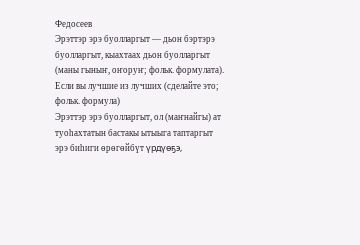Федосеев
Эрэттэр эрэ буолларгыт — дьон бэртэрэ буолларгыт, кыахтаах дьон буолларгыт (маны гыныҥ, оҥоруҥ; фольк. формулата). Если вы лучшие из лучших (сделайте это; фольк. формула)
Эрэттэр эрэ буолларгыт, ол (маҥнайгы) ат туоһахтатын бастакы ытыыга таптаргыт эрэ биһиги өрөгөйбүт үрдүөҕэ,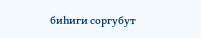биһиги соргубут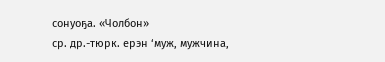сонуоҕа. «Чолбон»
ср. др.-тюрк. ерэн ‘муж, мужчина,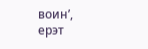воин’, ерэт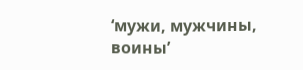‘мужи, мужчины, воины’